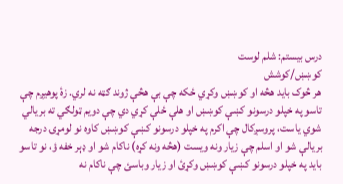درس بیستم: شلم لوست
کوښښ/کوشش
هر څوک بايد هڅه او کوښښ وکړي ځکه چې بې هڅې ژوند ګټه نه لري. زۀ پوهيږم چې تاسو په خپلو درسونو کښې کوښښ او هلې ځلې کړي دي چې دويم ټولګي ته بريالي شوي ياست، پروسږکال چې اکرم په خپلو درسونو کښې کوښښ کاوه نو لومړۍ درجه بريالې شو او اسلم چې زيار ونه ويست (هڅه ونه کړه) ناکام شو او ډېر خفه ؤ، نو تاسو بايد په خپلو درسونو کښې کوښښ وکړئ او زيار وباسئ چې ناکام نه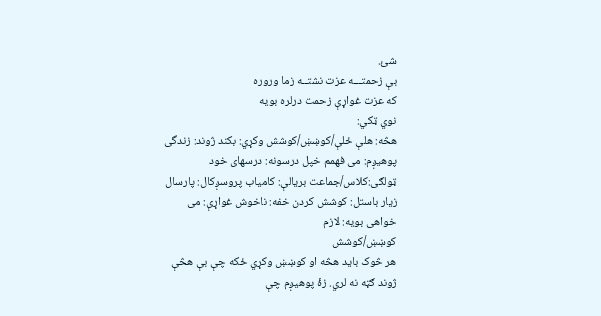شئ.
بې زحمتـــه عزت نشتــه زما وروره
که عزت غواړې زحمت درلره بويه
نوي ټکي:
هڅه: هلې ځلې/کوښښ/کوشش وکړي: بکند ژوند: زندگی پوهيږم: می فهمم خپل درسونه: درسهای خود ټولګی:کلاس/جماعت بريالې: کامياب پروسږکال: پارسال زيار باستل: کوشش کردن خفه: ناخوش غواړې: می خواهی بويه: لازم
کوښښ/کوشش
هر څوک بايد هڅه او کوښښ وکړي ځکه چې بې هڅې ژوند ګټه نه لري. زۀ پوهيږم چې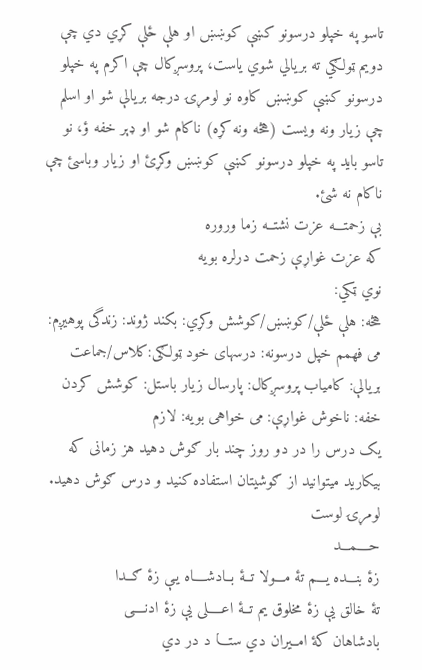تاسو په خپلو درسونو کښې کوښښ او هلې ځلې کړي دي چې دويم ټولګي ته بريالي شوي ياست، پروسږکال چې اکرم په خپلو درسونو کښې کوښښ کاوه نو لومړۍ درجه بريالې شو او اسلم چې زيار ونه ويست (هڅه ونه کړه) ناکام شو او ډېر خفه ؤ، نو تاسو بايد په خپلو درسونو کښې کوښښ وکړئ او زيار وباسئ چې ناکام نه شئ.
بې زحمتـــه عزت نشتــه زما وروره
که عزت غواړې زحمت درلره بويه
نوي ټکي:
هڅه: هلې ځلې/کوښښ/کوشش وکړي: بکند ژوند: زندگی پوهيږم: می فهمم خپل درسونه: درسهای خود ټولګی:کلاس/جماعت بريالې: کامياب پروسږکال: پارسال زيار باستل: کوشش کردن خفه: ناخوش غواړې: می خواهی بويه: لازم
یک درس را در دو روز چند بار ګوش دهید هز زمانی که بیکارید میتوانید از ګوشیتان استفاده کنید و درس ګوش دهید.
لومړۍ لوست
حــــمـــد
زۀ بنـــده يـــم تۀ مـــولا تــۀ بــادشــــاه يـې زۀ ګــدا
تۀ خالق يې زۀ مخلوق يم تــۀ اعـــــلی يې زۀ ادنــــی
بادشاهان کۀ امــيران دي ستـــا د در دي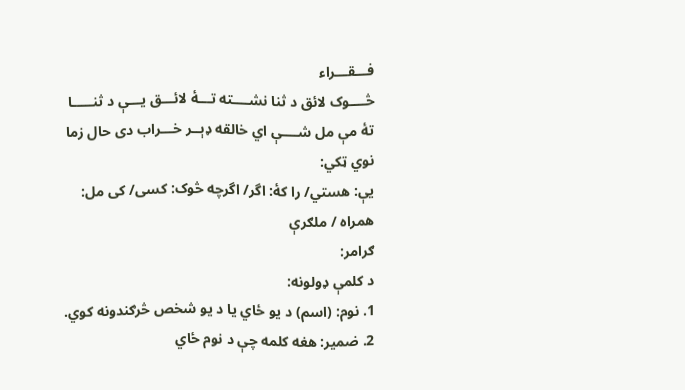فـــقـــراء
څــــوک لائق د ثنا نشــــته تـــۀ لائـــق يـــې د ثنـــــا
تۀ مې مل شــــې اي خالقه ډېــر خـــراب دی حال زما
نوي ټکي:
يې: هستي/ را کۀ: اگر/ اگرچه څوک: کسی/ کی مل: همراه / ملګرې
ګرامر:
د کلمې ډولونه:
1. نوم: (اسم) د يو ځاي يا د يو شخص څرګندونه کوي.
2. ضمير: هغه کلمه چې د نوم ځاي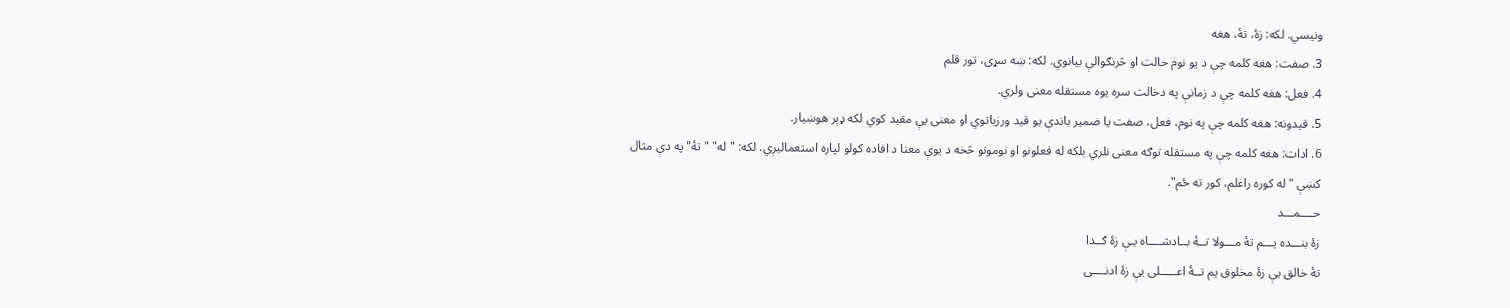ونيسي. لکه: زۀ، تۀ، هغه
3. صفت: هغه کلمه چې د يو نوم حالت او څرنګوالې بيانوي. لکه: ښه سړی، تور قلم
4. فعل: هغه کلمه چې د زمانې په دخالت سره يوه مستقله معنی ولري.
5. قيدونه: هغه کلمه چې په نوم، فعل، صفت يا ضمير باندې يو قيد ورزياتوي او معنی يې مقيد کوي لکه ډېر هوښيار.
6. ادات: هغه کلمه چې په مستقله توګه معنی نلري بلکه له فعلونو او نومونو څخه د يوې معنا د افاده کولو لپاره استعماليږي. لکه: "له" " تۀ" په دې مثال کښې " له کوره راغلم، کور ته ځم".
حــــمـــد
زۀ بنـــده يـــم تۀ مـــولا تــۀ بــادشــــاه يـې زۀ ګــدا
تۀ خالق يې زۀ مخلوق يم تــۀ اعـــــلی يې زۀ ادنــــی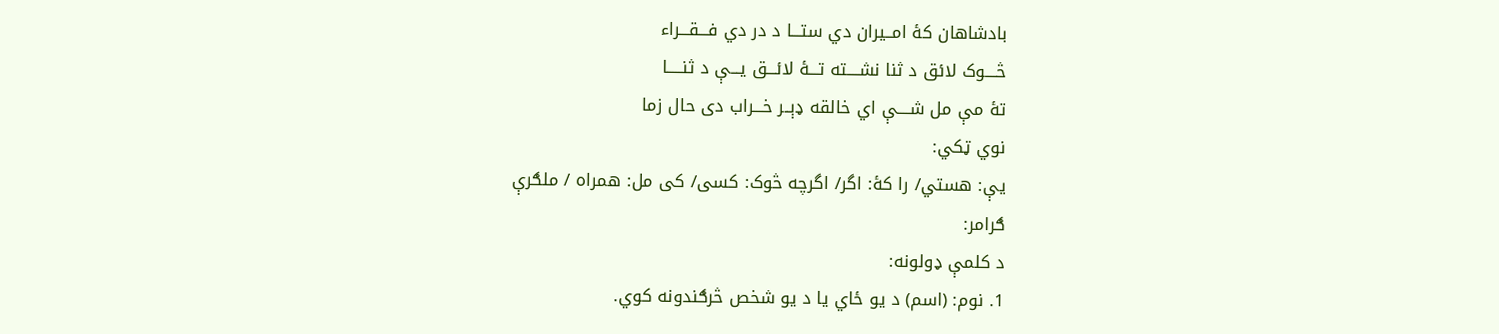بادشاهان کۀ امــيران دي ستـــا د در دي فـــقـــراء
څــــوک لائق د ثنا نشــــته تـــۀ لائـــق يـــې د ثنـــــا
تۀ مې مل شــــې اي خالقه ډېــر خـــراب دی حال زما
نوي ټکي:
يې: هستي/ را کۀ: اگر/ اگرچه څوک: کسی/ کی مل: همراه / ملګرې
ګرامر:
د کلمې ډولونه:
1. نوم: (اسم) د يو ځاي يا د يو شخص څرګندونه کوي.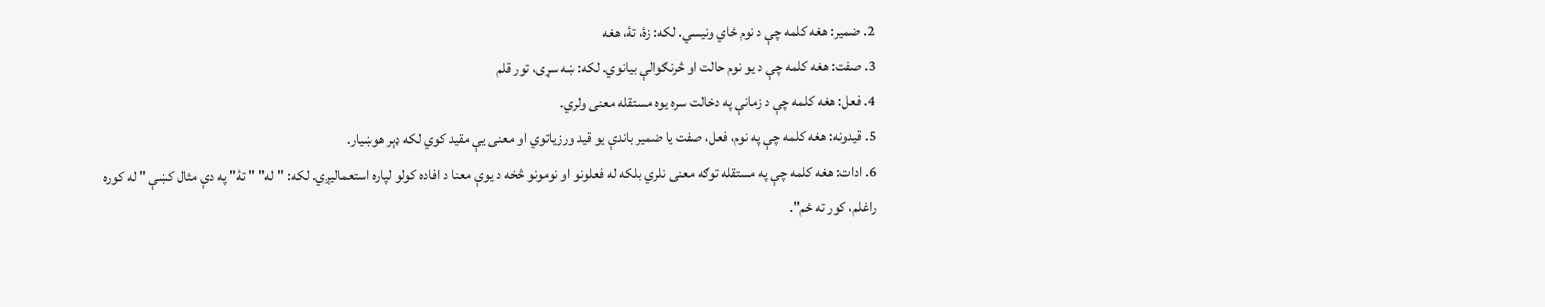2. ضمير: هغه کلمه چې د نوم ځاي ونيسي. لکه: زۀ، تۀ، هغه
3. صفت: هغه کلمه چې د يو نوم حالت او څرنګوالې بيانوي. لکه: ښه سړی، تور قلم
4. فعل: هغه کلمه چې د زمانې په دخالت سره يوه مستقله معنی ولري.
5. قيدونه: هغه کلمه چې په نوم، فعل، صفت يا ضمير باندې يو قيد ورزياتوي او معنی يې مقيد کوي لکه ډېر هوښيار.
6. ادات: هغه کلمه چې په مستقله توګه معنی نلري بلکه له فعلونو او نومونو څخه د يوې معنا د افاده کولو لپاره استعماليږي. لکه: "له" " تۀ" په دې مثال کښې " له کوره راغلم، کور ته ځم".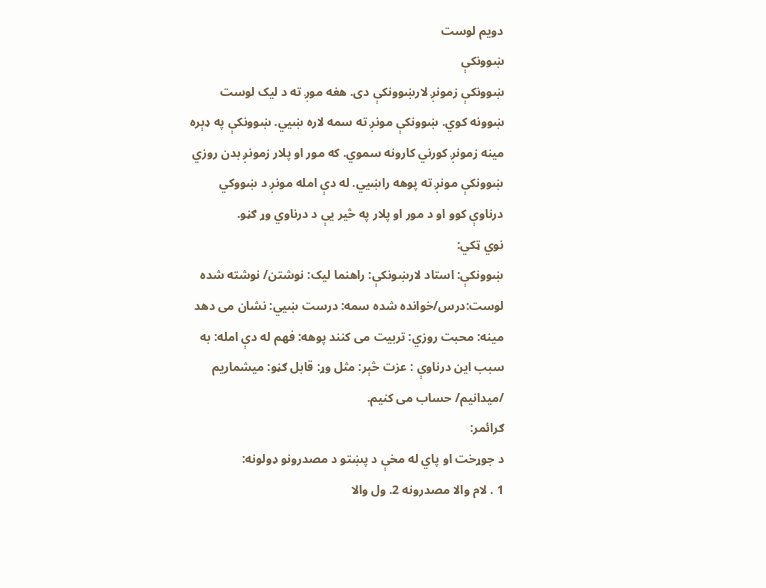دويم لوست
ښوونکې
ښوونکې زمونږ لارښوونکې دی. هغه موږ ته د ليک لوست ښوونه کوي. ښوونکې مونږ ته سمه لاره ښيي. ښوونکې په ډېره مينه زمونږ کورني کارونه سموي. که مور او پلار زمونږ بدن روزي ښوونکې مونږ ته پوهه راښيي. له دې امله مونږ د ښووکي درناوې کوو او د مور او پلار په څير يې د درناوي وړ ګڼو.
نوي ټکي:
ښوونکې: استاد لارښونکې: راهنما ليک: نوشتن/ نوشته شده لوست:درس/خوانده شده سمه: درست ښيي: نشان می دهد مينه: محبت روزي: تربيت می کنند پوهه: فهم له دې امله: به سبب اين درناوې : عزت څېر: مثل وړ: قابل ګڼو: ميشماريم /ميدانيم/ حساب می کنيم.
ګرائمر:
د جوړخت او پاي له مخې د پښتو د مصدرونو ډولونه:
1 . لام والا مصدرونه 2. ول والا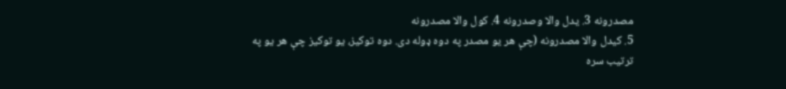مصدرونه 3. يدل والا وصدرونه 4. کول والا مصدرونه
5. کيدل والا مصدرونه (چې هر يو مصدر په دوه ډوله دی. دوه توکيز، يو توکيز چې هر يو په ترتيب سره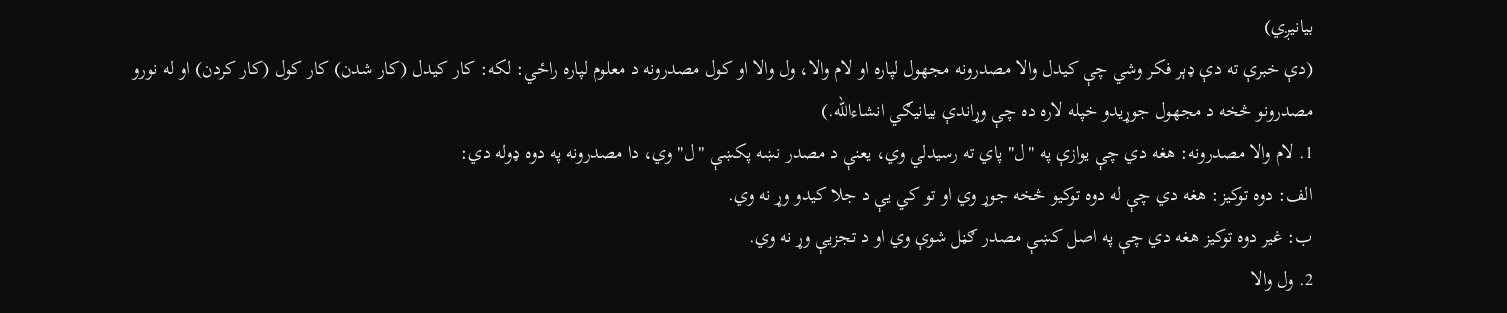بيانيږي)
(دې خبرې ته دې ډېر فکر وشي چې کيدل والا مصدرونه مجهول لپاره او لام والا، ول والا او کول مصدرونه د معلوم لپاره راځي: لکه: کار کيدل (کار شدن) کار کول (کار کردن) او له نورو مصدرونو څخه د مجهول جوړيدو خپله لاره ده چې وړاندې بيانيګي انشاءالله.)
1. لام والا مصدرونه: هغه دي چې يوازې په "ل" پاي ته رسيدلي وي، يعنې د مصدر نښه پکښې "ل" وي، دا مصدرونه په دوه ډوله دي:
الف: دوه توکيز: هغه دي چې له دوه توکيو څخه جوړ وي او تو کي يې د جلا کيدو وړ نه وي.
ب: غير دوه توکيز هغه دي چې په اصل کښې مصدر ګڼل شوې وي او د تجزيې وړ نه وي.
2. ول والا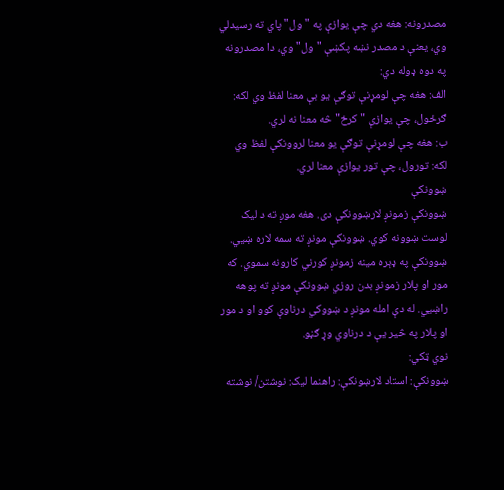مصدرونه: هغه دي چې يوازې په "ول" پاي ته رسيدلي وي، يعنې د مصدر نښه پکښې "ول" وي، دا مصدرونه په دوه ډوله دي:
الف: هغه چې لومړنې توګې يو بې معنا لفظ وي لکه: ګرځول، چې يوازې "کرځ" څه معنا نه لري.
ب: هغه چې لومړنې توګې يو معنا لروونکې لفظ وي لکه: تورول، چې تور يوازې معنا لري.
ښوونکې
ښوونکې زمونږ لارښوونکې دی. هغه موږ ته د ليک لوست ښوونه کوي. ښوونکې مونږ ته سمه لاره ښيي. ښوونکې په ډېره مينه زمونږ کورني کارونه سموي. که مور او پلار زمونږ بدن روزي ښوونکې مونږ ته پوهه راښيي. له دې امله مونږ د ښووکي درناوې کوو او د مور او پلار په څير يې د درناوي وړ ګڼو.
نوي ټکي:
ښوونکې: استاد لارښونکې: راهنما ليک: نوشتن/ نوشته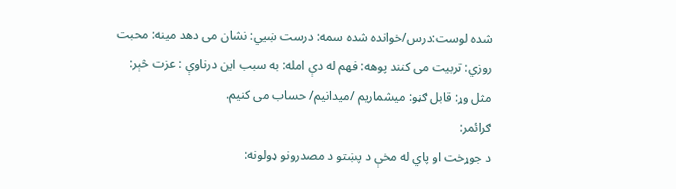شده لوست:درس/خوانده شده سمه: درست ښيي: نشان می دهد مينه: محبت روزي: تربيت می کنند پوهه: فهم له دې امله: به سبب اين درناوې : عزت څېر: مثل وړ: قابل ګڼو: ميشماريم /ميدانيم/ حساب می کنيم.
ګرائمر:
د جوړخت او پاي له مخې د پښتو د مصدرونو ډولونه: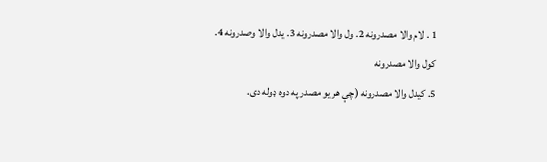1 . لام والا مصدرونه 2. ول والا مصدرونه 3. يدل والا وصدرونه 4. کول والا مصدرونه
5. کيدل والا مصدرونه (چې هر يو مصدر په دوه ډوله دی.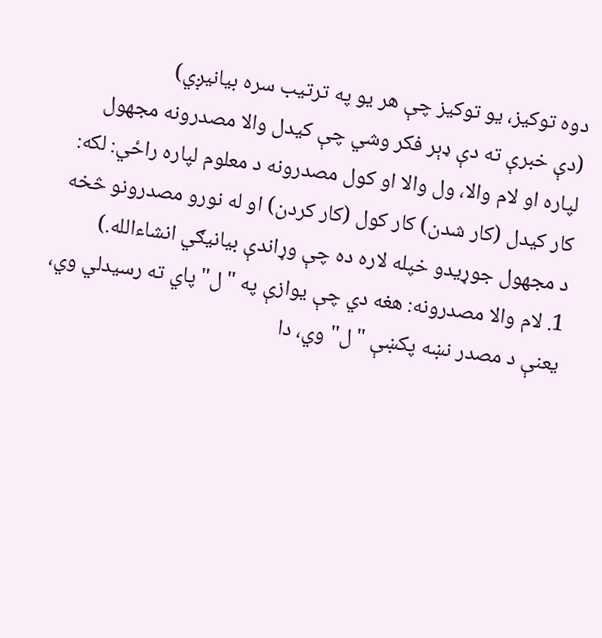دوه توکيز، يو توکيز چې هر يو په ترتيب سره بيانيږي)
(دې خبرې ته دې ډېر فکر وشي چې کيدل والا مصدرونه مجهول لپاره او لام والا، ول والا او کول مصدرونه د معلوم لپاره راځي: لکه: کار کيدل (کار شدن) کار کول (کار کردن) او له نورو مصدرونو څخه د مجهول جوړيدو خپله لاره ده چې وړاندې بيانيګي انشاءالله.)
1. لام والا مصدرونه: هغه دي چې يوازې په "ل" پاي ته رسيدلي وي، يعنې د مصدر نښه پکښې "ل" وي، دا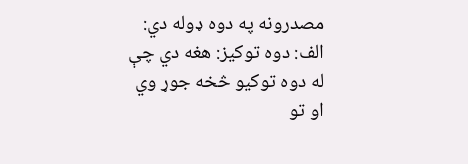مصدرونه په دوه ډوله دي:
الف: دوه توکيز: هغه دي چې له دوه توکيو څخه جوړ وي او تو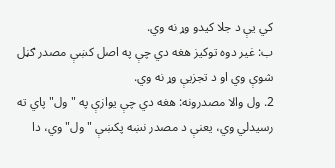کي يې د جلا کيدو وړ نه وي.
ب: غير دوه توکيز هغه دي چې په اصل کښې مصدر ګڼل شوې وي او د تجزيې وړ نه وي.
2. ول والا مصدرونه: هغه دي چې يوازې په "ول" پاي ته رسيدلي وي، يعنې د مصدر نښه پکښې "ول" وي، دا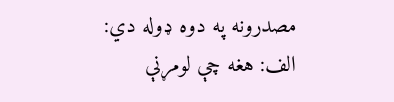مصدرونه په دوه ډوله دي:
الف: هغه چې لومړنې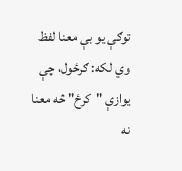توګې يو بې معنا لفظ وي لکه: ګرځول، چې يوازې "کرځ" څه معنا نه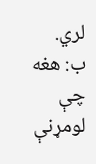لري.
ب: هغه چې لومړنې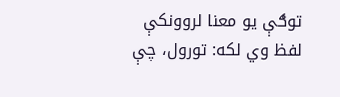توګې يو معنا لروونکې لفظ وي لکه: تورول، چې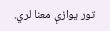تور يوازې معنا لري.